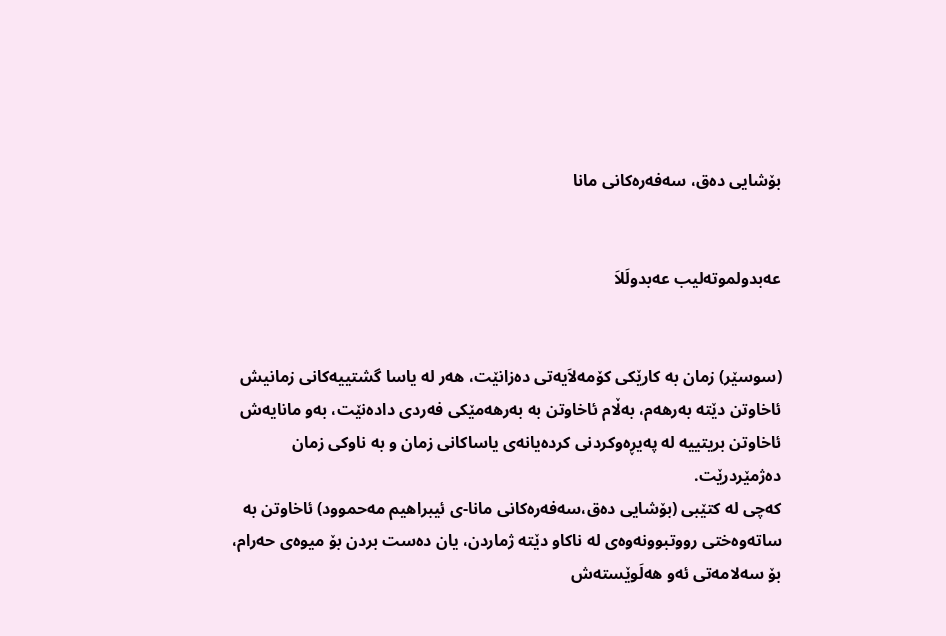بۆشایى ده‌ق، سه‌فه‌ره‌كانى مانا


عه‌بدولموته‌لیب عه‌بدولَلاَ


(سوسێر) زمان به‌ كارێكى كۆمه‌لاَیه‌تى ده‌زانێت، هه‌ر له‌ یاسا گشتییه‌كانى زمانیش ئاخاوتن دێته‌ به‌رهه‌م، به‌ڵام ئاخاوتن به‌ به‌رهه‌مێكى فه‌ردى داده‌نێت، به‌و مانایه‌ش ئاخاوتن بریتییه‌ له‌ په‌یڕه‌وكردنى كرده‌یانه‌ى یاساكانى زمان و به‌ ناوكى زمان ده‌ژمێردرێت.
كه‌چى له‌ كتێبى (بۆشایى ده‌ق،سه‌فه‌ره‌كانى مانا-ى ئیبراهیم مه‌حموود) ئاخاوتن به‌ ساته‌وه‌ختى رووتبوونه‌وه‌ى له‌ ناكاو دێته‌ ژماردن، یان ده‌ست بردن بۆ میوه‌ى حه‌رام، بۆ سه‌لامه‌تى ئه‌و هه‌لَوێسته‌ش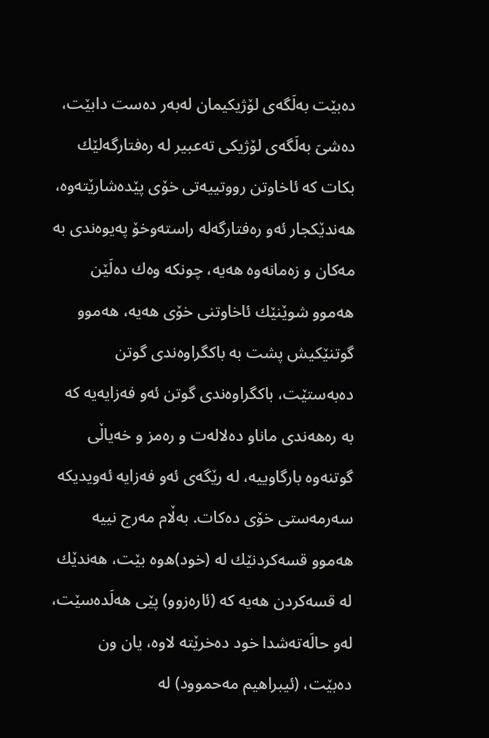ده‌بێت به‌لَگه‌ى لۆژیكیمان له‌به‌ر ده‌ست دابێت، ده‌شىَ به‌لَگه‌ى لۆژیكى ته‌عبیر له‌ ره‌فتارگه‌لێك بكات كه‌ ئاخاوتن رووتییه‌تى خۆى پێده‌شارێته‌وه‌، هه‌ندێكجار ئه‌و ره‌فتارگه‌له‌ راسته‌وخۆ په‌یوه‌ندى به‌ مه‌كان و زه‌مانه‌وه‌ هه‌یه‌، چونكه‌ وه‌ك ده‌لَێن هه‌موو شوێنێك ئاخاوتنى خۆى هه‌یه‌، هه‌موو گوتنێكیش پشت به‌ باكگراوه‌ندى گوتن ده‌به‌ستێت، باكگراوه‌ندى گوتن ئه‌و فه‌زایه‌یه‌ كه‌ به‌ ره‌هه‌ندى ماناو ده‌لاله‌ت و ره‌مز و خه‌یاڵى گوتنه‌وه‌ بارگاوییه‌، له‌ رێگه‌ى ئه‌و فه‌زایه‌ ئه‌ویدیكه‌ سه‌رمه‌ستى خۆى ده‌كات. به‌ڵام مه‌رج نییه‌ هه‌موو قسه‌كردنێك له‌ (خود)ه‌وه‌ بێت، هه‌ندێك له‌ قسه‌كردن هه‌یه‌ كه‌ (ئاره‌زوو) پێى هه‌لَده‌سێت، له‌و حالَه‌ته‌شدا خود ده‌خرێته‌ لاوه‌، یان ون ده‌بێت، (ئیبراهیم مه‌حموود) له‌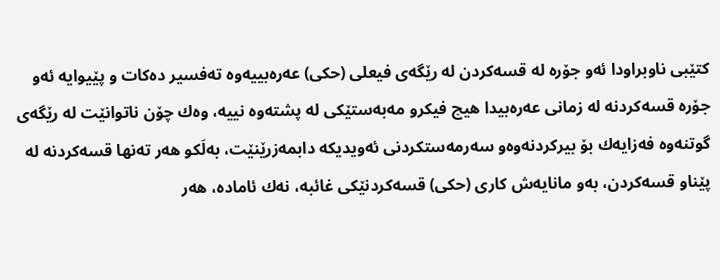كتێبى ناوبراودا ئه‌و جۆره‌ له‌ قسه‌كردن له‌ رێگه‌ى فیعلى (حكی) عه‌ره‌بییه‌وه‌ ته‌فسیر ده‌كات و پێیوایه‌ ئه‌و جۆره‌ قسه‌كردنه‌ له‌ زمانى عه‌ره‌بیدا هیچ فیكرو مه‌به‌ستێكى له‌ پشته‌وه‌ نییه‌، وه‌ك چۆن ناتوانێت له‌ رێگه‌ى گوتنه‌وه‌ فه‌زایه‌ك بۆ بیركردنه‌وه‌و سه‌رمه‌ستكردنى ئه‌ویدیكه‌ دابمه‌زرێنێت، به‌لَكو هه‌ر ته‌نها قسه‌كردنه‌ له‌ پێناو قسه‌كردن، به‌و مانایه‌ش كارى (حكی) قسه‌كردنێكى غائبه‌، نه‌ك ئاماده‌، هه‌ر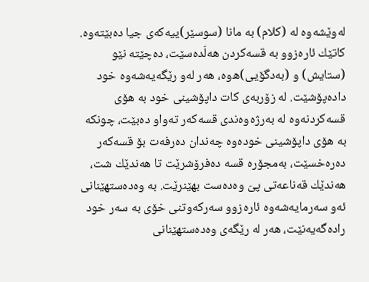له‌وێشه‌وه‌ له‌ (كلام) به‌ مانا (سوسێر)ییه‌كه‌ى جیا ده‌بێته‌وه‌.
كاتێك ئاره‌زوو به‌ قسه‌كردن هه‌لَده‌سێت، ده‌چێته‌ نێو (ستایش) و (به‌دگۆیى)ه‌وه‌، هه‌ر له‌و رێگه‌یه‌شه‌وه‌ خود داده‌پۆشێت. له‌ زۆربه‌ى كات داپۆشینى خود به‌ هۆى قسه‌كردنه‌وه‌ له‌ به‌رژه‌وه‌ندى قسه‌كه‌ر ته‌واو ده‌بێت، چونكه‌ به‌ هۆى داپۆشینى خوده‌وه‌ چه‌ندان ده‌رفه‌ت بۆ قسه‌كه‌ر ده‌ره‌خسێت، به‌مجۆره‌ قسه‌ ده‌فرۆشرێت تا هه‌ندێك شت، هه‌ندێك قه‌ناعه‌تى پىَ وه‌ده‌ست بهێنرێت. به‌ وه‌ده‌ستهێنانى ئه‌و سه‌رمایه‌شه‌وه‌ ئاره‌زوو سه‌ركه‌وتنى خۆى به‌ سه‌ر خود راده‌گه‌یه‌نێت، هه‌ر له‌ رێگه‌ى وه‌ده‌ستهێنانى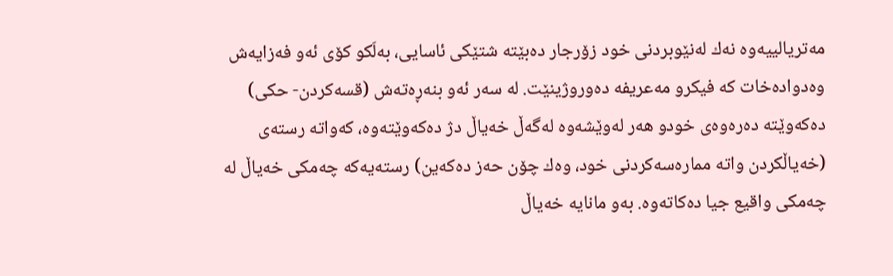مه‌تریالییه‌وه‌ نه‌ك له‌نێوبردنى خود زۆرجار ده‌بێته‌ شتێكى ئاسایى، به‌لَكو كۆى ئه‌و فه‌زایه‌ش وه‌دواده‌خات كه‌ فیكرو مه‌عریفه‌ ده‌وروژینێت. له‌ سه‌ر ئه‌و بنه‌ڕه‌ته‌ش (قسه‌كردن- حكی) ده‌كه‌وێته‌ ده‌ره‌وه‌ى خودو هه‌ر له‌وێشه‌وه‌ له‌گه‌ڵ خه‌یاڵ دژ ده‌كه‌وێته‌وه‌، كه‌واته‌ رسته‌ى (خه‌یاڵكردن واته‌ مماره‌سه‌كردنى خود، وه‌ك چۆن حه‌ز ده‌كه‌ین) رسته‌یه‌كه‌ چه‌مكى خه‌یاڵ له‌ چه‌مكى واقیع جیا ده‌كاته‌وه‌. به‌و مانایه‌ خه‌یاڵ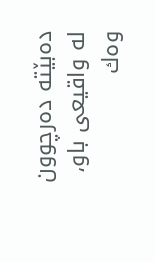ده‌بێته‌ ده‌رچوون له‌ واقیعى باو، وه‌ك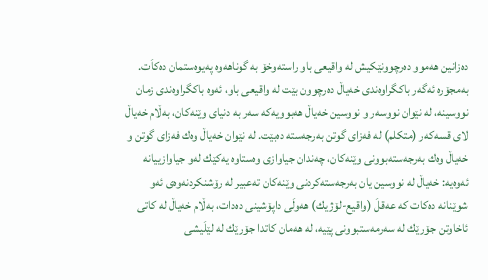ده‌زانین هه‌موو ده‌رچوونێكیش له‌ واقیعى باو راسته‌وخۆ به‌ گوناهه‌وه‌ په‌یوه‌ستمان ده‌كاَت.
به‌مجۆره‌ ئه‌گه‌ر باكگراوه‌ندى خه‌یاڵ ده‌رچوون بێت له‌ واقیعى باو، ئه‌وه‌ باكگراوه‌ندى زمان نووسینه‌، له‌ نێوان نووسه‌ر و نووسین خه‌یاڵ هه‌بوویه‌كه‌ سه‌ر به‌ دنیاى وێنه‌كان، به‌ڵام خه‌یاڵ لاى قسه‌كه‌ر (متكلم) له‌ فه‌زاى گوتن به‌رجه‌سته‌ ده‌بێت. له‌ نێوان خه‌یاڵ وه‌ك فه‌زاى گوتن و خه‌یاڵ وه‌ك به‌رجه‌سته‌بوونى وێنه‌كان، چه‌ندان جیاوازى وه‌ستاوه‌ یه‌كێك له‌و جیاوازییانه‌ ئه‌وه‌یه‌: خه‌یاڵ له‌ نووسین یان به‌رجه‌سته‌كردنى وێنه‌كان ته‌عبیر له‌ رۆشنكردنه‌وه‌ى ئه‌و شوێنانه‌ ده‌كات كه‌ عه‌قلَ (واقیع-لۆژیك) هه‌ولَى داپۆشینى ده‌دات، به‌ڵام خه‌یاڵ له‌ كاتى ئاخاوتن جۆرێك له‌ سه‌رمه‌ستبوونى پێیه‌، له‌ هه‌مان كاتدا جۆرێك له‌ لێلَیشى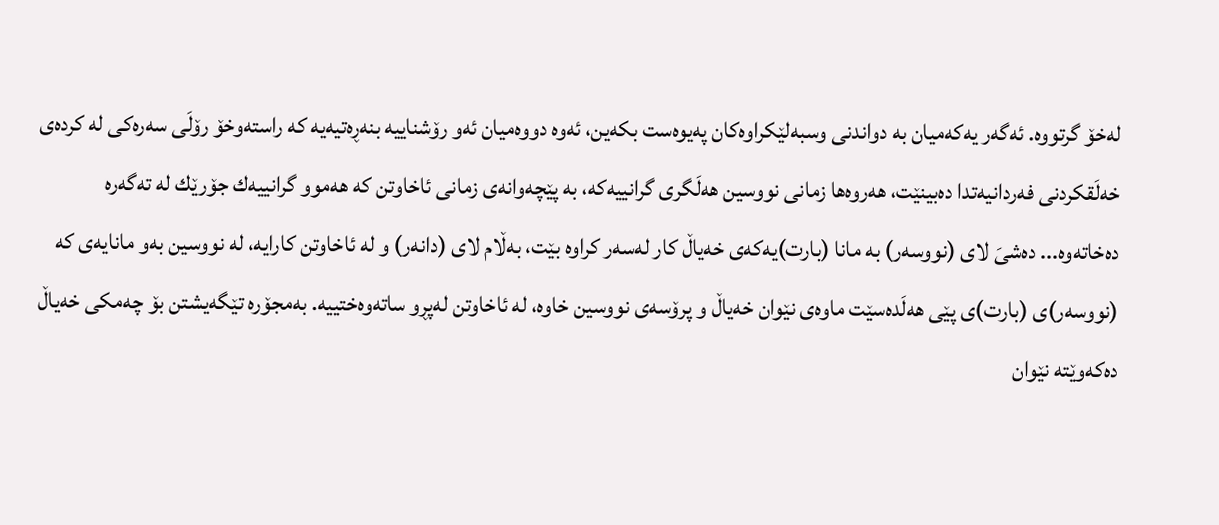له‌خۆ گرتووه‌. ئه‌گه‌ر یه‌كه‌میان به‌ دواندنى وسبه‌لێكراوه‌كان په‌یوه‌ست بكه‌ین، ئه‌وه‌ دووه‌میان ئه‌و رۆشناییه‌ بنه‌ڕه‌تیه‌یه‌ كه‌ راسته‌وخۆ رۆلَى سه‌ره‌كى له‌ كرده‌ى خه‌لَقكردنى فه‌ردانیه‌تدا ده‌بینێت، هه‌روه‌ها زمانى نووسین هه‌لَگرى گرانییه‌كه‌، به‌ پێچه‌وانه‌ى زمانى ئاخاوتن كه‌ هه‌موو گرانییه‌ك جۆرێك له‌ ته‌گه‌ره‌ ده‌خاته‌وه‌... ده‌شىَ لاى (نووسه‌ر) به‌ مانا (بارت)یه‌كه‌ى خه‌یاڵ كار له‌سه‌ر كراوه‌ بێت، به‌ڵام لاى (دانه‌ر) و له‌ ئاخاوتن كارایه‌، له‌ نووسین به‌و مانایه‌ى كه‌ (نووسه‌ر)ى (بارت)ى پێى هه‌لَده‌سێت ماوه‌ى نێوان خه‌یاڵ و پرۆسه‌ى نووسین خاوه‌، له‌ ئاخاوتن له‌پڕو ساته‌وه‌ختییه‌. به‌مجۆره‌ تێگه‌یشتن بۆ چه‌مكى خه‌یاڵ ده‌كه‌وێته‌ نێوان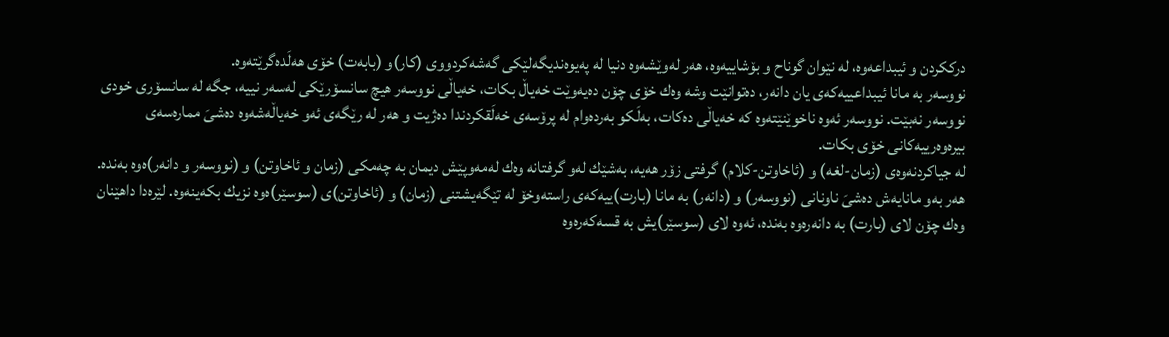درككردن و ئیبداعه‌وه‌، له‌ نێوان گوناح و بۆشاییه‌وه‌، هه‌ر له‌وێشه‌وه‌ دنیا له‌ په‌یوه‌ندیگه‌لێكى گه‌شه‌كردووى (كار)و (بابه‌ت) خۆى هه‌لَده‌گرێته‌وه‌.
نووسه‌ر به‌ مانا ئیبداعییه‌كه‌ى یان دانه‌ر، ده‌توانێت وشه‌ وه‌ك خۆى چۆن ده‌یه‌وێت خه‌یاڵ بكات، خه‌یاڵى نووسه‌ر هیچ سانسۆرێكى له‌سه‌ر نییه‌، جگه‌ له‌ سانسۆرى خودى نووسه‌ر نه‌بێت. نووسه‌ر ئه‌وه‌ ناخوێنێته‌وه‌ كه‌ خه‌یاڵى ده‌كات، به‌لَكو به‌رده‌وام له‌ پرۆسه‌ى خه‌لَقكردندا ده‌ژیت و هه‌ر له‌ رێگه‌ى ئه‌و خه‌یاڵه‌شه‌وه‌ ده‌شىَ مماره‌سه‌ى بیره‌وه‌رییه‌كانى خۆى بكات.
له‌ جیاكردنه‌وه‌ى (زمان-لغه‌) و (ئاخاوتن-كلام) گرفتى زۆر هه‌یه‌، به‌شێك له‌و گرفتانه‌ وه‌ك له‌مه‌وپێش دیمان به‌ چه‌مكى (زمان و ئاخاوتن) و (نووسه‌ر و دانه‌ر)ه‌وه‌ به‌نده‌. هه‌ر به‌و مانایه‌ش ده‌شىَ ناونانى (نووسه‌ر) و (دانه‌ر) به‌ مانا (بارت)ییه‌كه‌ى راسته‌وخۆ له‌ تێگه‌یشتنى (زمان) و (ئاخاوتن)ى (سوسێر)ه‌وه‌ نزیك بكه‌ینه‌وه‌. لێره‌دا داهێنان وه‌ك چۆن لاى (بارت) به‌ دانه‌ره‌وه‌ به‌نده‌، ئه‌وه‌ لاى (سوسێر)یش به‌ قسه‌كه‌ره‌وه‌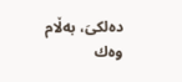ده‌لكىَ، به‌ڵام وه‌ك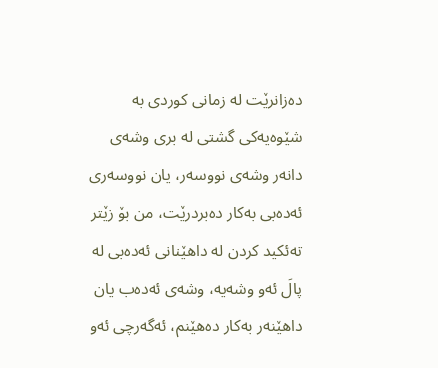ده‌زانرێت له‌ زمانى كوردى به‌ شێوه‌یه‌كى گشتى له‌ برى وشه‌ى دانه‌ر وشه‌ى نووسه‌ر، یان نووسه‌رى ئه‌ده‌بى به‌كار ده‌بردرێت، من بۆ زێتر ته‌ئكید كردن له‌ داهێنانى ئه‌ده‌بى له‌ پالَ ئه‌و وشه‌یه‌، وشه‌ى ئه‌ده‌ب یان داهێنه‌ر به‌كار ده‌هێنم، ئه‌گه‌رچى ئه‌و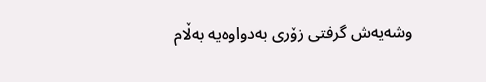وشه‌یه‌ش گرفتى زۆرى به‌دواوه‌یه‌ به‌ڵام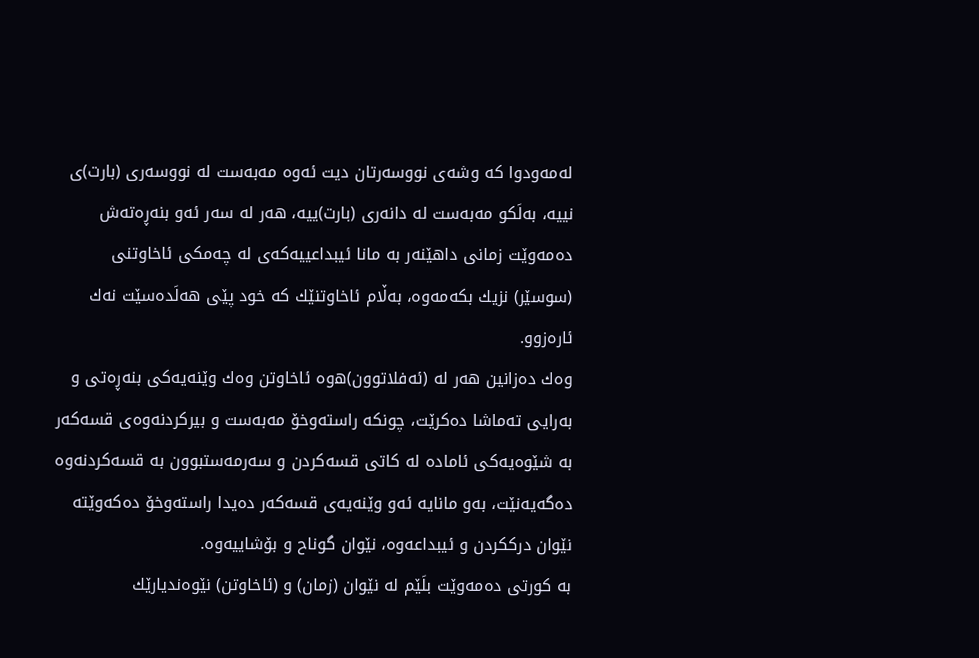له‌مه‌ودوا كه‌ وشه‌ى نووسه‌رتان دیت ئه‌وه‌ مه‌به‌ست له‌ نووسه‌رى (بارت)ى نییه‌، به‌لَكو مه‌به‌ست له‌ دانه‌رى (بارت)ییه‌، هه‌ر له‌ سه‌ر ئه‌و بنه‌ڕه‌ته‌ش ده‌مه‌وێت زمانى داهێنه‌ر به‌ مانا ئیبداعییه‌كه‌ى له‌ چه‌مكى ئاخاوتنى (سوسێر) نزیك بكه‌مه‌وه‌، به‌ڵام ئاخاوتنێك كه‌ خود پێى هه‌لَده‌سێت نه‌ك ئاره‌زوو.
وه‌ك ده‌زانین هه‌ر له‌ (ئه‌فلاتوون)ه‌وه‌ ئاخاوتن وه‌ك وێنه‌یه‌كى بنه‌ڕه‌تى و به‌رایى ته‌ماشا ده‌كرێت، چونكه‌ راسته‌وخۆ مه‌به‌ست و بیركردنه‌وه‌ى قسه‌كه‌ر به‌ شێوه‌یه‌كى ئاماده‌ له‌ كاتى قسه‌كردن و سه‌رمه‌ستبوون به‌ قسه‌كردنه‌وه‌ ده‌گه‌یه‌نێت، به‌و مانایه‌ ئه‌و وێنه‌یه‌ى قسه‌كه‌ر ده‌یدا راسته‌وخۆ ده‌كه‌وێته‌ نێوان درككردن و ئیبداعه‌وه‌، نێوان گوناح و بۆشاییه‌وه‌.
به‌ كورتى ده‌مه‌وێت بلَێم له‌ نێوان (زمان) و (ئاخاوتن) نێوه‌ندیارێك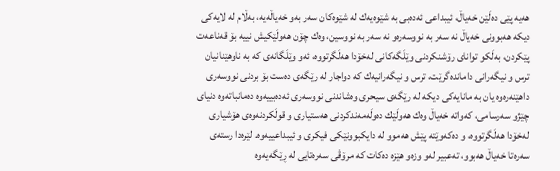هه‌یه‌ پێى ده‌لَێن خه‌یاڵ، ئیبداعى ئه‌ده‌بى به‌ شێوه‌یه‌ك له‌ شێوه‌كان سه‌ر به‌و خه‌یاڵه‌یه‌، به‌ڵام له‌ لایه‌كى دیكه‌ هه‌بوونى خه‌یاڵ نه‌ سه‌ر به‌ نووسه‌ره‌و نه‌ سه‌ر به‌ نووسین، وه‌ك چۆن هه‌ولَێكیش نییه‌ بۆ قه‌ناعه‌ت پێكردن، به‌لَكو تواناى رۆشنكردنى وێلَگه‌كانى له‌خۆدا هه‌لَگرتووه‌، ئه‌و وێلَگانه‌ى كه‌ به‌ ناوهێنانیان ترس و نیگه‌رانى دامانده‌گرێت، ترس و نیگه‌رانیه‌ك كه‌ دواجار له‌ رێگه‌ى ده‌ست بۆ بردنى نووسه‌رى داهێنه‌ره‌وه‌ یان به‌ مانایه‌كى دیكه‌ له‌ رێگه‌ى سیحرى وه‌شاندنى نووسه‌رى ئه‌ده‌بییه‌وه‌ ده‌مانباته‌وه‌ دنیاى چێژو سه‌رسامى، كه‌واته‌ خه‌یاڵ وه‌ك هه‌ولَێك ده‌ولَه‌مه‌ندكردنى هه‌ستیارى و قولَكردنه‌وه‌ى هۆشیارى له‌خۆدا هه‌لَگرتووه‌، و ده‌كه‌وێته‌ پێش هه‌موو له‌ دایكبوونێكى فیكرى و ئیبداعییه‌وه‌. لێره‌دا رسته‌ى سه‌ره‌تا خه‌یاڵ هه‌بوو، ته‌عبیر له‌و وزه‌و هێزه‌ ده‌كات كه‌ مرۆڤى سه‌ره‌تایى له‌ ڕێگه‌یه‌وه‌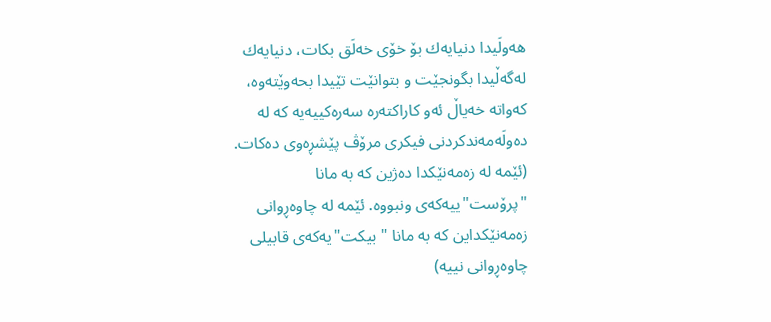هه‌ولَیدا دنیایه‌ك بۆ خۆى خه‌لَق بكات، دنیایه‌ك له‌گه‌ڵیدا بگونجێت و بتوانێت تێیدا بحه‌وێته‌وه‌، كه‌واته‌ خه‌یاڵ ئه‌و كاراكته‌ره‌ سه‌ره‌كییه‌یه‌ كه‌ له‌ ده‌ولَه‌مه‌ندكردنى فیكرى مرۆڤ پێشڕه‌وى ده‌كات.
(ئێمه‌ له‌ زه‌مه‌نێكدا ده‌ژین كه‌ به‌ مانا "پرۆست"ییه‌كه‌ى ونبووه‌. ئێمه‌ له‌ چاوه‌ڕوانى زه‌مه‌نێكداین كه‌ به‌ مانا "بیكت"یه‌كه‌ى قابیلى چاوه‌ڕوانى نییه‌)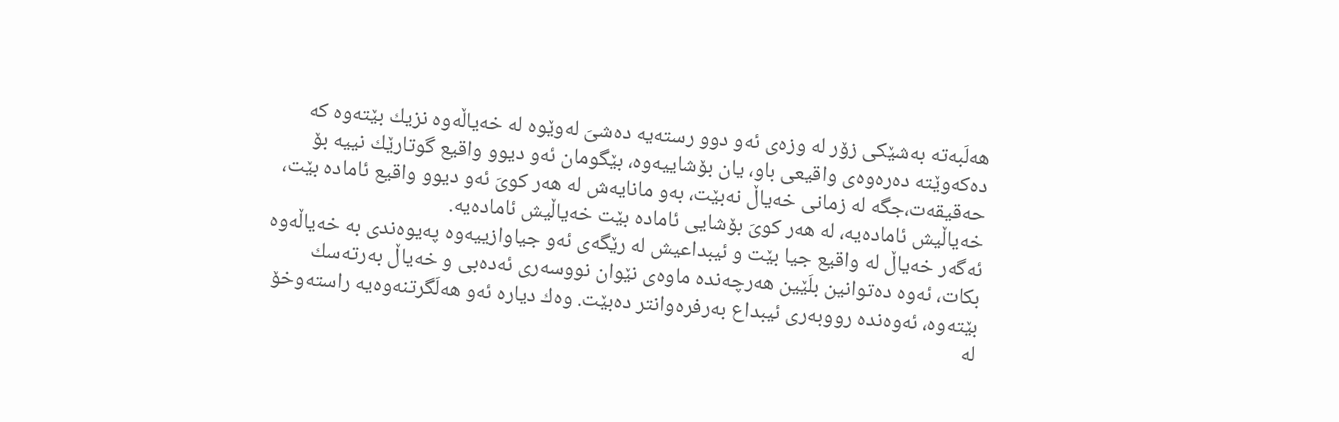هه‌لَبه‌ته‌ به‌شێكى زۆر له‌ وزه‌ى ئه‌و دوو رسته‌یه‌ ده‌شىَ له‌وێوه‌ له‌ خه‌یاڵه‌وه‌ نزیك بێته‌وه‌ كه‌ ده‌كه‌وێته‌ ده‌ره‌وه‌ى واقیعى باو، یان بۆشاییه‌وه‌، بێگومان ئه‌و دیوو واقیع گوتارێك نییه‌ بۆ حه‌قیقه‌ت،جگه‌ له‌ زمانى خه‌یاڵ نه‌بێت، به‌و مانایه‌ش له‌ هه‌ر كوىَ ئه‌و دیوو واقیع ئاماده‌ بێت، خه‌یاڵیش ئاماده‌یه‌، له‌ هه‌ر كوىَ بۆشایى ئاماده‌ بێت خه‌یاڵیش ئاماده‌یه‌.
ئه‌گه‌ر خه‌یاڵ له‌ واقیع جیا بێت و ئیبداعیش له‌ رێگه‌ى ئه‌و جیاوازییه‌وه‌ په‌یوه‌ندى به‌ خه‌یاڵه‌وه‌ بكات، ئه‌وه‌ ده‌توانین بلَێین هه‌رچه‌نده‌ ماوه‌ى نێوان نووسه‌رى ئه‌ده‌بى و خه‌یاڵ به‌رته‌سك بێته‌وه‌، ئه‌وه‌نده‌ رووبه‌رى ئیبداع به‌رفره‌وانتر ده‌بێت. وه‌ك دیاره‌ ئه‌و هه‌لَگرتنه‌وه‌یه‌ راسته‌وخۆ له‌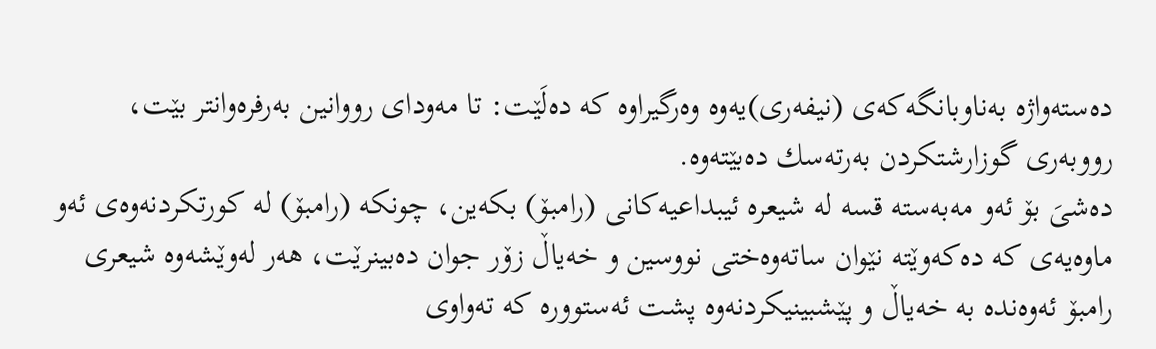ده‌سته‌واژه‌ به‌ناوبانگه‌كه‌ى (نیفه‌رى)یه‌وه‌ وه‌رگیراوه‌ كه‌ ده‌لَێت: تا مه‌وداى رووانین به‌رفره‌وانتر بێت، رووبه‌رى گوزارشتكردن به‌رته‌سك ده‌بێته‌وه‌.
ده‌شىَ بۆ ئه‌و مه‌به‌سته‌ قسه‌ له‌ شیعره‌ ئیبداعیه‌كانى (رامبۆ) بكه‌ین، چونكه‌ (رامبۆ) له‌ كورتكردنه‌وه‌ى ئه‌و ماوه‌یه‌ى كه‌ ده‌كه‌وێته‌ نێوان ساته‌وه‌ختى نووسین و خه‌یاڵ زۆر جوان ده‌بینرێت، هه‌ر له‌وێشه‌وه‌ شیعرى رامبۆ ئه‌وه‌نده‌ به‌ خه‌یاڵ و پێشبینیكردنه‌وه‌ پشت ئه‌ستووره‌ كه‌ ته‌واوى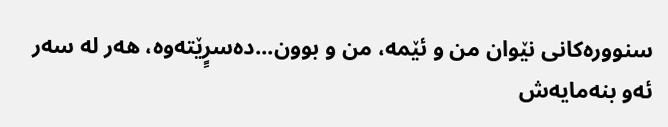سنووره‌كانى نێوان من و ئێمه‌، من و بوون...ده‌سرٍِێته‌وه‌، هه‌ر له‌ سه‌ر ئه‌و بنه‌مایه‌ش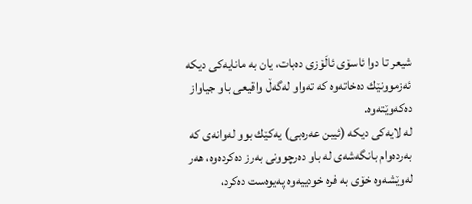شیعر تا دوا ئاسۆى ئالَۆزى ده‌بات، یان به‌ مانایه‌كى دیكه‌ ئه‌زموونێك ده‌خاته‌وه‌ كه‌ ته‌واو له‌گه‌ڵ واقیعى باو جیاواز ده‌كه‌وێته‌وه‌.
له‌ لایه‌كى دیكه‌ (ئیبن عه‌ره‌بى) یه‌كێك بوو له‌وانه‌ى كه‌ به‌رده‌وام بانگه‌شه‌ى له‌ باو ده‌رچوونى به‌رز ده‌كرده‌وه‌، هه‌ر له‌وێشه‌وه‌ خۆى به‌ فره‌ خودییه‌وه‌ په‌یوه‌ست ده‌كرد،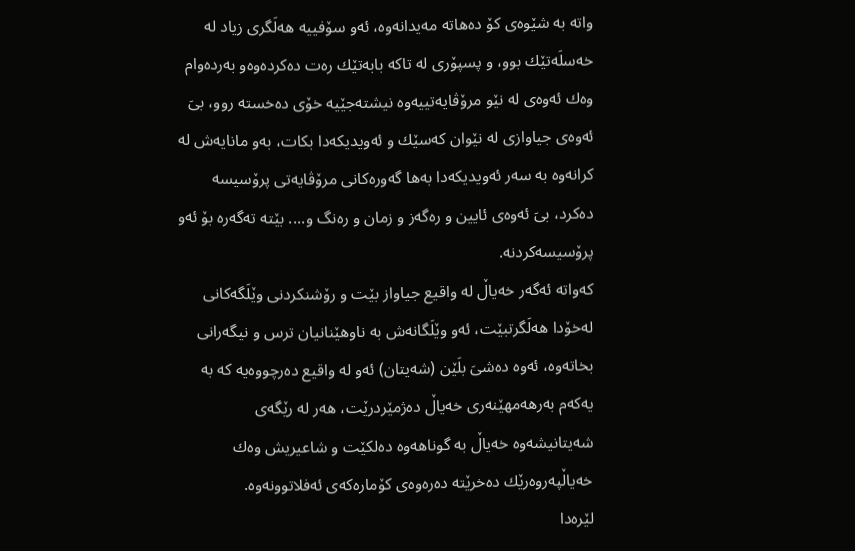واته‌ به‌ شێوه‌ى كۆ ده‌هاته‌ مه‌یدانه‌وه‌، ئه‌و سۆفییه‌ هه‌لَگرى زیاد له‌ خه‌سلَه‌تێك بوو، و پسپۆرى له‌ تاكه‌ بابه‌تێك ره‌ت ده‌كرده‌وه‌و به‌رده‌وام وه‌ك ئه‌وه‌ى له‌ نێو مرۆڤایه‌تییه‌وه‌ نیشته‌جێیه‌ خۆى ده‌خسته‌ روو، بىَ ئه‌وه‌ى جیاوازى له‌ نێوان كه‌سێك و ئه‌ویدیكه‌دا بكات، به‌و مانایه‌ش له‌ كرانه‌وه‌ به‌ سه‌ر ئه‌ویدیكه‌دا به‌ها گه‌وره‌كانى مرۆڤایه‌تى پرۆسیسه‌ ده‌كرد، بىَ ئه‌وه‌ى ئایین و ره‌گه‌ز و زمان و ره‌نگ و.... بێته‌ ته‌گه‌ره‌ بۆ ئه‌و پرۆسیسه‌كردنه‌.
كه‌واته‌ ئه‌گه‌ر خه‌یاڵ له‌ واقیع جیاواز بێت و رۆشنكردنى وێلَگه‌كانى له‌خۆدا هه‌لَگرتبێت، ئه‌و وێلَگانه‌ش به‌ ناوهێنانیان ترس و نیگه‌رانى بخاته‌وه‌، ئه‌وه‌ ده‌شىَ بلَێن (شه‌یتان) ئه‌و له‌ واقیع ده‌رچووه‌یه‌ كه‌ به‌ یه‌كه‌م به‌رهه‌مهێنه‌رى خه‌یاڵ ده‌ژمێردرێت، هه‌ر له‌ رێگه‌ى شه‌یتانیشه‌وه‌ خه‌یاڵ به‌ گوناهه‌وه‌ ده‌لكێت و شاعیریش وه‌ك خه‌یاڵپه‌روه‌رێك ده‌خرێته‌ ده‌ره‌وه‌ى كۆماره‌كه‌ى ئه‌فلاتوونه‌وه‌.
لێره‌دا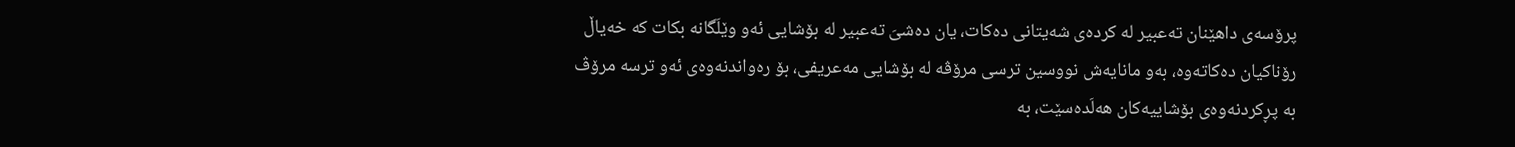پرۆسه‌ى داهێنان ته‌عبیر له‌ كرده‌ى شه‌یتانى ده‌كات، یان ده‌شىَ ته‌عبیر له‌ بۆشایى ئه‌و وێلَگانه‌ بكات كه‌ خه‌یاڵ رۆناكیان ده‌كاته‌وه‌، به‌و مانایه‌ش نووسین ترسى مرۆڤه‌ له‌ بۆشایى مه‌عریفى، بۆ ره‌واندنه‌وه‌ى ئه‌و ترسه‌ مرۆڤ به‌ پڕكردنه‌وه‌ى بۆشاییه‌كان هه‌لَده‌سێت، به‌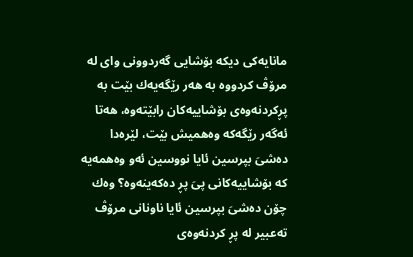مانایه‌كى دیكه‌ بۆشایى گه‌ردوونى واى له‌ مرۆڤ كردووه‌ به‌ هه‌ر رێگه‌یه‌ك بێت به‌ پڕكردنه‌وه‌ى بۆشاییه‌كان رابێته‌وه‌، هه‌تا ئه‌گه‌ر رێگه‌كه‌ وه‌همیش بێت، لێره‌دا ده‌شىَ بپرسین ئایا نووسین ئه‌و وه‌همه‌یه‌ كه‌ بۆشاییه‌كانى پىَ پڕ ده‌كه‌ینه‌وه‌؟ وه‌ك چۆن ده‌شىَ بپرسین ئایا ناونانى مرۆڤ ته‌عبیر له‌ پڕ كردنه‌وه‌ى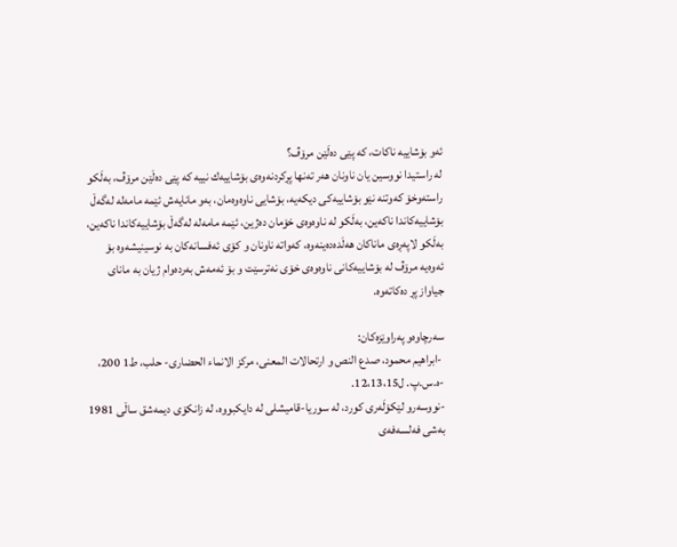ئه‌و بۆشاییه‌ ناكات، كه‌ پێى ده‌لَێن مرۆڤ؟
له‌ راستیدا نووسین یان ناونان هه‌ر ته‌نها پڕكردنه‌وه‌ى بۆشاییه‌ك نییه‌ كه‌ پێى ده‌لَێن مرۆڤ، به‌لَكو راسته‌وخۆ كه‌وتنه‌ نێو بۆشاییه‌كى دیكه‌یه‌، بۆشایى ناوه‌وه‌مان، به‌و مانایه‌ش ئێمه‌ مامه‌له‌ له‌گه‌ڵ بۆشاییه‌كاندا ناكه‌ین، به‌لَكو له‌ ناوه‌وه‌ى خۆمان ده‌ژین، ئێمه‌ مامه‌له‌ له‌گه‌ڵ بۆشاییه‌كاندا ناكه‌ین، به‌لَكو لاپه‌ڕه‌ى ماناكان هه‌لَده‌ده‌ینه‌وه‌، كه‌واته‌ ناونان و كۆى ئه‌فسانه‌كان به‌ نوسینیشه‌وه‌ بۆ ئه‌وه‌یه‌ مرۆڤ له‌ بۆشاییه‌كانى ناوه‌وه‌ى خۆى نه‌ترسێت و بۆ ئه‌مه‌ش به‌رده‌وام ژیان به‌ ماناى جیاواز پڕ ده‌كاته‌وه‌.

سه‌رچاوه‌و په‌راوێزه‌كان:
 -ابراهیم محمود، صدع النص و ارتحالات المعنى، مركز الانماء الحضاری- حلب، ط1 200،
-ه.س.پ. ل12،13،15.
-نووسه‌رو لێكۆلَه‌رى كورد، له‌ سوریا-قامیشلى له‌ دایكبووه‌، له‌ زانكۆى دیمه‌شق ساڵى 1981 به‌شى فه‌لسه‌فه‌ى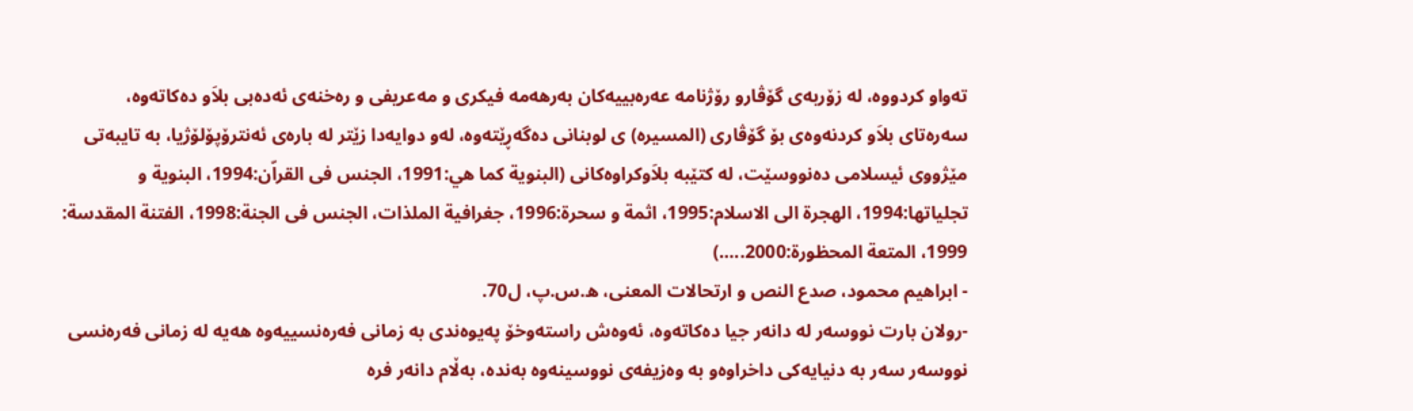ته‌واو كردووه‌، له‌ زۆربه‌ى گۆڤارو رۆژنامه‌ عه‌ره‌بییه‌كان به‌رهه‌مه‌ فیكرى و مه‌عریفى و ره‌خنه‌ى ئه‌ده‌بى بلاَو ده‌كاته‌وه‌، سه‌ره‌تاى بلاَو كردنه‌وه‌ى بۆ گۆڤارى (المسیره‌) ى لوبنانى ده‌گه‌ڕێته‌وه‌، له‌و دوایه‌دا زێتر له‌ باره‌ى ئه‌نترۆپۆلۆژیا، به‌ تایبه‌تى مێژووى ئیسلامى ده‌نووسێت، له‌ كتێبه‌ بلاَوكراوه‌كانى (البنویة كما هي:1991، الجنس فی القراّن:1994، البنویة‌ و تجلیاتها:1994، الهجرة‌ الى الاسلام:1995، اثمة و سحرة‌:1996، جغرافیة الملذات، الجنس فی الجنة:1998، الفتنة المقدسة: 1999، المتعة المحظورة:2000.....)
- ابراهیم محمود، صدع النص و ارتحالات المعنى، ه.س.پ، ل70.
-رولان بارت نووسه‌ر له‌ دانه‌ر جیا ده‌كاته‌وه‌، ئه‌وه‌ش راسته‌وخۆ په‌یوه‌ندى به‌ زمانى فه‌ره‌نسییه‌وه‌ هه‌یه‌ له‌ زمانى فه‌ره‌نسى نووسه‌ر سه‌ر به‌ دنیایه‌كى داخراوه‌و به‌ وه‌زیفه‌ى نووسینه‌وه‌ به‌نده‌، به‌ڵام دانه‌ر فره‌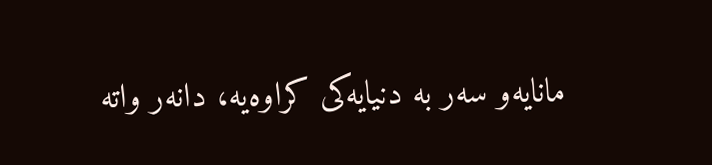مانایه‌و سه‌ر به‌ دنیایه‌كى كراوه‌یه‌، دانه‌ر واته‌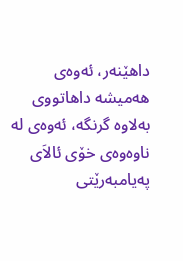داهێنه‌ر، ئه‌وه‌ى هه‌میشه‌ داهاتووى به‌لاوه‌ گرنگه‌، ئه‌وه‌ى له‌ ناوه‌وه‌ى خۆى ئالاَى په‌یامبه‌رێتى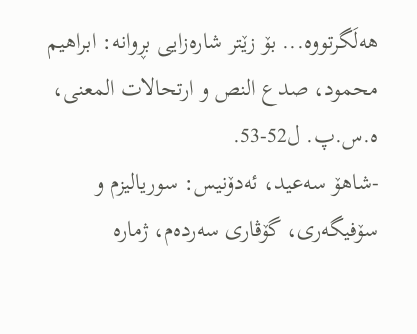هه‌لَگرتووه‌... بۆ زێتر شاره‌زایى بڕوانه‌: ابراهیم محمود، صدع النص و ارتحالات المعنى، ه.س.پ. ل52-53.
-شاهۆ سه‌عید، ئه‌دۆنیس: سوریالیزم و سۆفیگه‌رى، گۆڤارى سه‌رده‌م، ژماره‌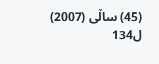(45) ساڵى (2007) ل134